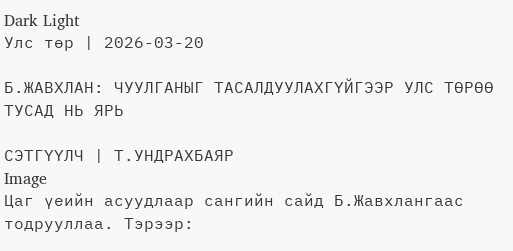Dark Light
Улс төр | 2026-03-20

Б.ЖАВХЛАН: ЧУУЛГАНЫГ ТАСАЛДУУЛАХГҮЙГЭЭР УЛС ТӨРӨӨ ТУСАД НЬ ЯРЬ

СЭТГҮҮЛЧ | Т.УНДРАХБАЯР
Image
Цаг үеийн асуудлаар сангийн сайд Б.Жавхлангаас тодрууллаа. Тэрээр: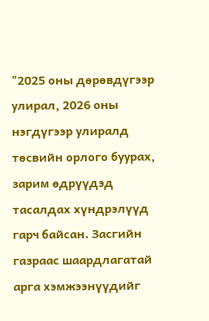"2025 оны дөрөвдүгээр улирал, 2026 оны нэгдүгээр улиралд төсвийн орлого буурах, зарим өдрүүдэд тасалдах хүндрэлүүд гарч байсан. Засгийн газраас шаардлагатай арга хэмжээнүүдийг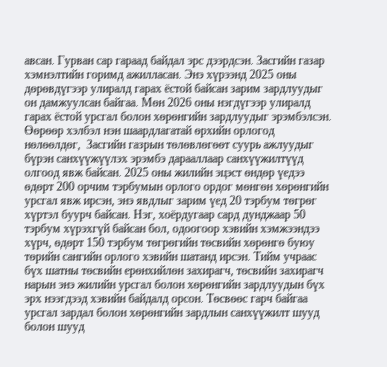авсан. Гурван сар гараад байдал эрс дээрдсэн. Засгийн газар хэмнэлтийн горимд ажилласан. Энэ хүрээнд 2025 оны дөрөвдүгээр улиралд гарах ёстой байсан зарим зардлуудыг он дамжуулсан байгаа. Мөн 2026 оны нэгдүгээр улиралд гарах ёстой урсгал болон хөрөнгийн зардлуудыг эрэмбэлсэн. Өөрөөр хэлбэл нэн шаардлагатай өрхийн орлогод нөлөөлдөг,  Засгийн газрын төлөвлөгөөт суурь ажлуудыг бүрэн санхүүжүүлэх эрэмбэ дарааллаар санхүүжилтүүд олгоод явж байсан. 2025 оны жилийн эцэст өндөр үедээ өдөрт 200 орчим тэрбумын орлого ордог мөнгөн хөрөнгийн урсгал явж ирсэн, энэ явдлыг зарим үед 20 тэрбум төгрөг хүртэл буурч байсан. Нэг, хоёрдугаар сард дунджаар 50 тэрбум хүрэхгүй байсан бол, одоогоор хэвийн хэмжээндээ хүрч, өдөрт 150 тэрбум төгрөгийн төсвийн хөрөнгө буюу төрийн сангийн орлого хэвийн шатанд ирсэн. Тийм учраас бүх шатны төсвийн ерөнхийлөн захирагч, төсвийн захирагч нарын энэ жилийн урсгал болон хөрөнгийн зардлуудын бүх эрх нээгдээд хэвийн байдалд орсон. Төсвөөс гарч байгаа урсгал зардал болон хөрөнгийн зардлын санхүүжилт шууд болон шууд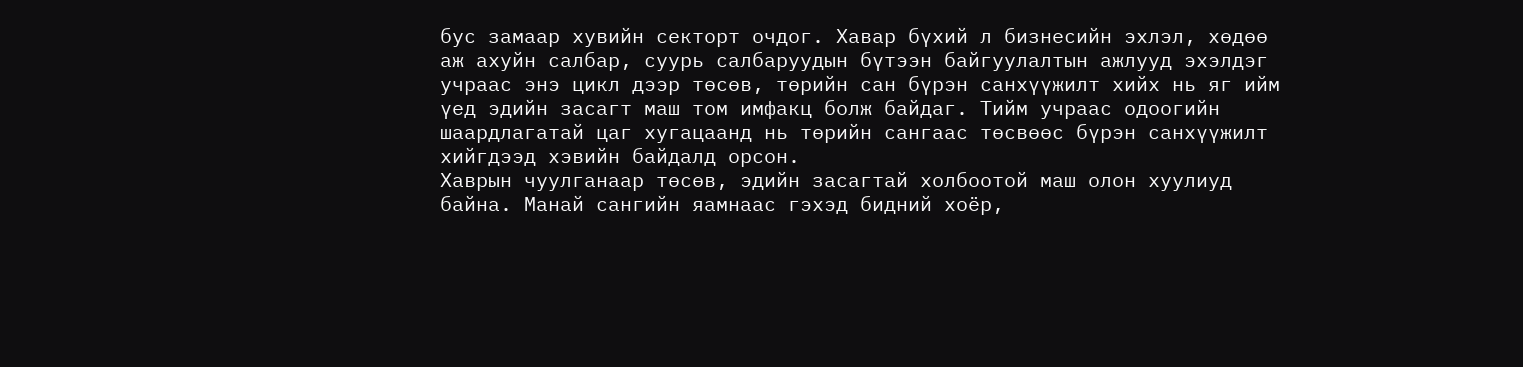бус замаар хувийн секторт очдог. Хавар бүхий л бизнесийн эхлэл, хөдөө аж ахуйн салбар, суурь салбаруудын бүтээн байгуулалтын ажлууд эхэлдэг учраас энэ цикл дээр төсөв, төрийн сан бүрэн санхүүжилт хийх нь яг ийм үед эдийн засагт маш том имфакц болж байдаг. Тийм учраас одоогийн шаардлагатай цаг хугацаанд нь төрийн сангаас төсвөөс бүрэн санхүүжилт хийгдээд хэвийн байдалд орсон.
Хаврын чуулганаар төсөв, эдийн засагтай холбоотой маш олон хуулиуд байна. Манай сангийн яамнаас гэхэд бидний хоёр,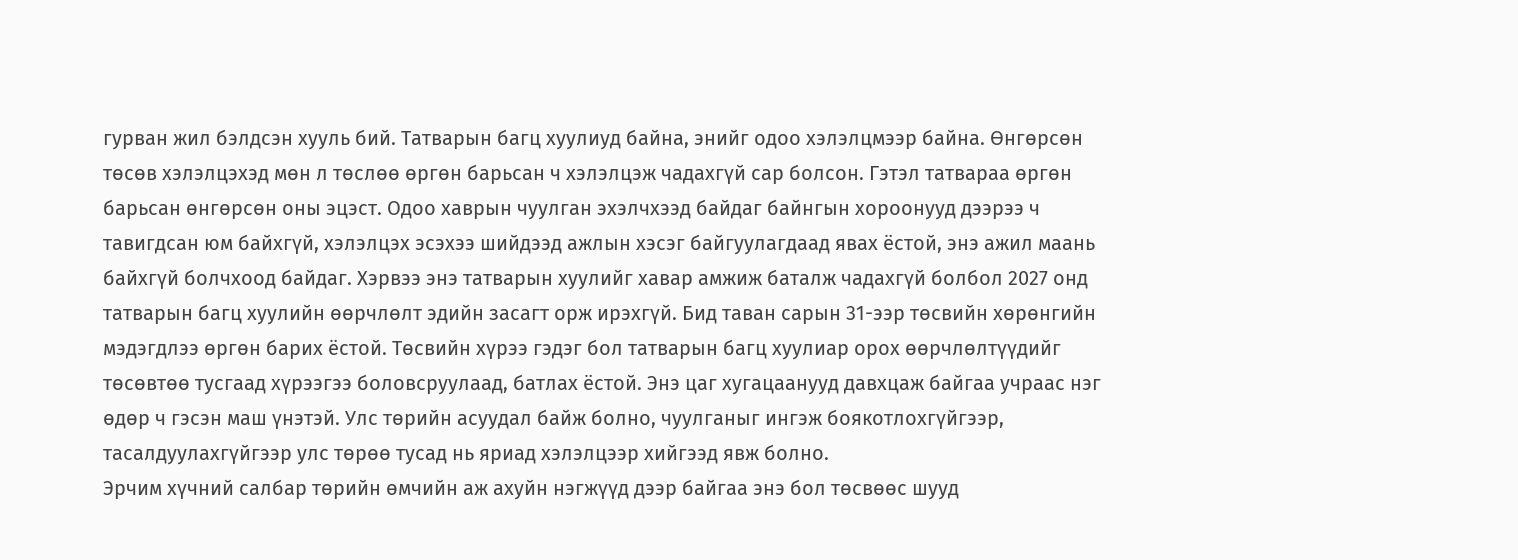гурван жил бэлдсэн хууль бий. Татварын багц хуулиуд байна, энийг одоо хэлэлцмээр байна. Өнгөрсөн төсөв хэлэлцэхэд мөн л төслөө өргөн барьсан ч хэлэлцэж чадахгүй сар болсон. Гэтэл татвараа өргөн барьсан өнгөрсөн оны эцэст. Одоо хаврын чуулган эхэлчхээд байдаг байнгын хороонууд дээрээ ч тавигдсан юм байхгүй, хэлэлцэх эсэхээ шийдээд ажлын хэсэг байгуулагдаад явах ёстой, энэ ажил маань байхгүй болчхоод байдаг. Хэрвээ энэ татварын хуулийг хавар амжиж баталж чадахгүй болбол 2027 онд татварын багц хуулийн өөрчлөлт эдийн засагт орж ирэхгүй. Бид таван сарын 31-ээр төсвийн хөрөнгийн мэдэгдлээ өргөн барих ёстой. Төсвийн хүрээ гэдэг бол татварын багц хуулиар орох өөрчлөлтүүдийг төсөвтөө тусгаад хүрээгээ боловсруулаад, батлах ёстой. Энэ цаг хугацаанууд давхцаж байгаа учраас нэг өдөр ч гэсэн маш үнэтэй. Улс төрийн асуудал байж болно, чуулганыг ингэж боякотлохгүйгээр, тасалдуулахгүйгээр улс төрөө тусад нь яриад хэлэлцээр хийгээд явж болно.
Эрчим хүчний салбар төрийн өмчийн аж ахуйн нэгжүүд дээр байгаа энэ бол төсвөөс шууд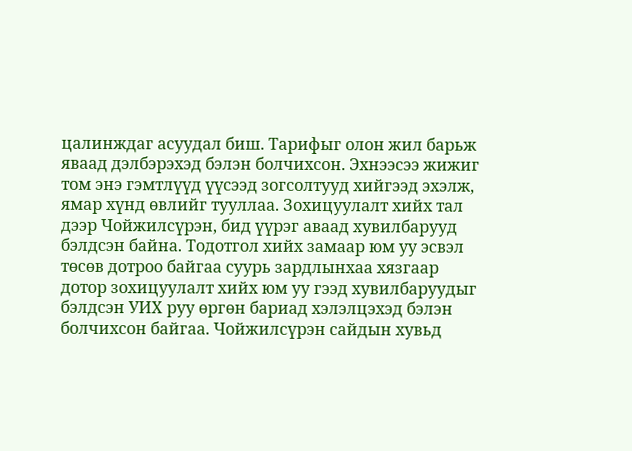цалинждаг асуудал биш. Тарифыг олон жил барьж яваад дэлбэрэхэд бэлэн болчихсон. Эхнээсээ жижиг том энэ гэмтлүүд үүсээд зогсолтууд хийгээд эхэлж, ямар хүнд өвлийг тууллаа. Зохицуулалт хийх тал дээр Чойжилсүрэн, бид үүрэг аваад хувилбарууд бэлдсэн байна. Тодотгол хийх замаар юм уу эсвэл төсөв дотроо байгаа суурь зардлынхаа хязгаар дотор зохицуулалт хийх юм уу гээд хувилбаруудыг бэлдсэн УИХ руу өргөн бариад хэлэлцэхэд бэлэн болчихсон байгаа. Чойжилсүрэн сайдын хувьд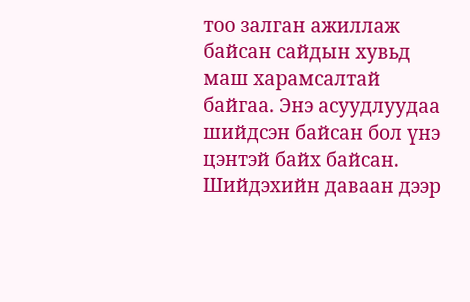тоо залган ажиллаж байсан сайдын хувьд маш харамсалтай байгаа. Энэ асуудлуудаа шийдсэн байсан бол үнэ цэнтэй байх байсан. Шийдэхийн даваан дээр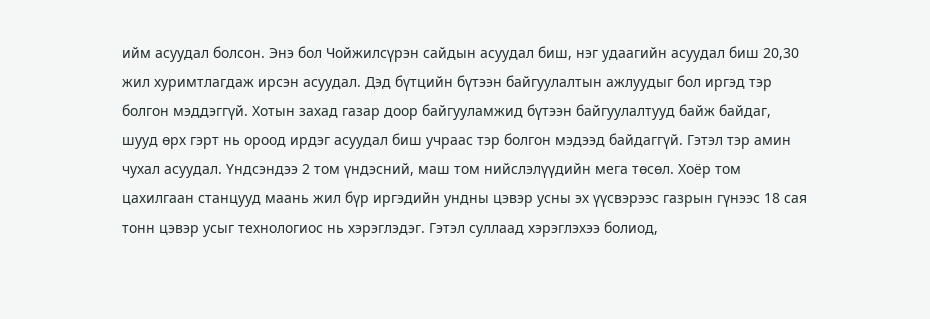ийм асуудал болсон. Энэ бол Чойжилсүрэн сайдын асуудал биш, нэг удаагийн асуудал биш 20,30 жил хуримтлагдаж ирсэн асуудал. Дэд бүтцийн бүтээн байгуулалтын ажлуудыг бол иргэд тэр болгон мэддэггүй. Хотын захад газар доор байгууламжид бүтээн байгуулалтууд байж байдаг,  шууд өрх гэрт нь ороод ирдэг асуудал биш учраас тэр болгон мэдээд байдаггүй. Гэтэл тэр амин чухал асуудал. Үндсэндээ 2 том үндэсний, маш том нийслэлүүдийн мега төсөл. Хоёр том цахилгаан станцууд маань жил бүр иргэдийн ундны цэвэр усны эх үүсвэрээс газрын гүнээс 18 сая тонн цэвэр усыг технологиос нь хэрэглэдэг. Гэтэл суллаад хэрэглэхээ болиод,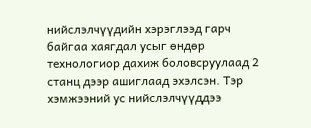нийслэлчүүдийн хэрэглээд гарч байгаа хаягдал усыг өндөр технологиор дахиж боловсруулаад 2 станц дээр ашиглаад эхэлсэн. Тэр хэмжээний ус нийслэлчүүддээ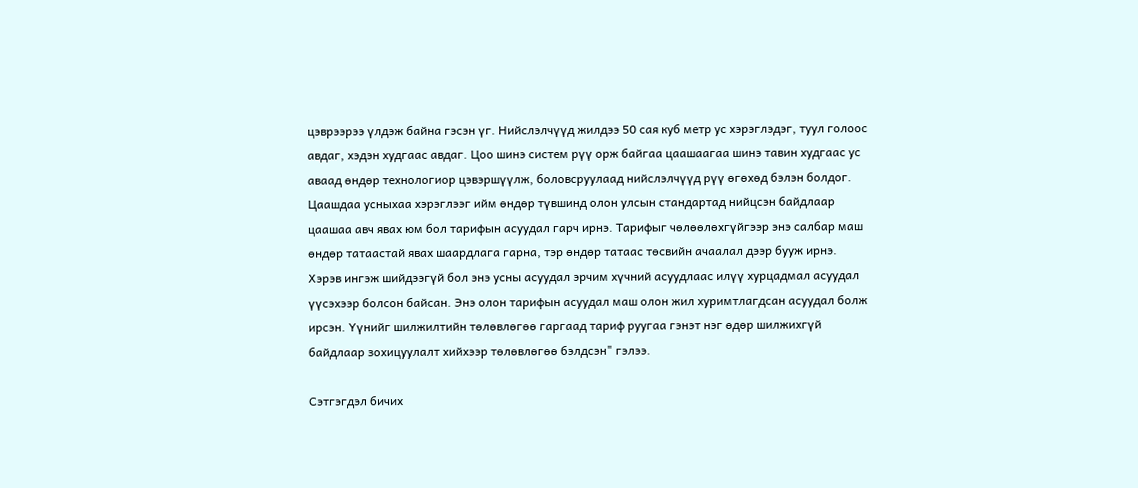цэврээрээ үлдэж байна гэсэн үг. Нийслэлчүүд жилдээ 50 сая куб метр ус хэрэглэдэг, туул голоос авдаг, хэдэн худгаас авдаг. Цоо шинэ систем рүү орж байгаа цаашаагаа шинэ тавин худгаас ус аваад өндөр технологиор цэвэршүүлж, боловсруулаад нийслэлчүүд рүү өгөхөд бэлэн болдог. Цаашдаа усныхаа хэрэглээг ийм өндөр түвшинд олон улсын стандартад нийцсэн байдлаар цаашаа авч явах юм бол тарифын асуудал гарч ирнэ. Тарифыг чөлөөлөхгүйгээр энэ салбар маш өндөр татаастай явах шаардлага гарна, тэр өндөр татаас төсвийн ачаалал дээр бууж ирнэ. Хэрэв ингэж шийдээгүй бол энэ усны асуудал эрчим хүчний асуудлаас илүү хурцадмал асуудал үүсэхээр болсон байсан. Энэ олон тарифын асуудал маш олон жил хуримтлагдсан асуудал болж ирсэн. Үүнийг шилжилтийн төлөвлөгөө гаргаад тариф руугаа гэнэт нэг өдөр шилжихгүй байдлаар зохицуулалт хийхээр төлөвлөгөө бэлдсэн" гэлээ.

Сэтгэгдэл бичих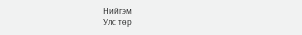Нийгэм
Улс төр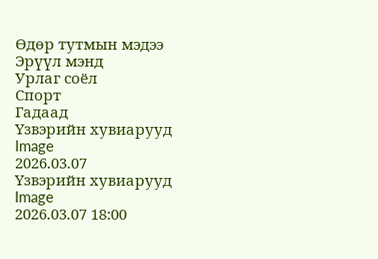Өдөр тутмын мэдээ
Эрүүл мэнд
Урлаг соёл
Спорт
Гадаад
Үзвэрийн хувиарууд
Image
2026.03.07
Үзвэрийн хувиарууд
Image
2026.03.07 18:00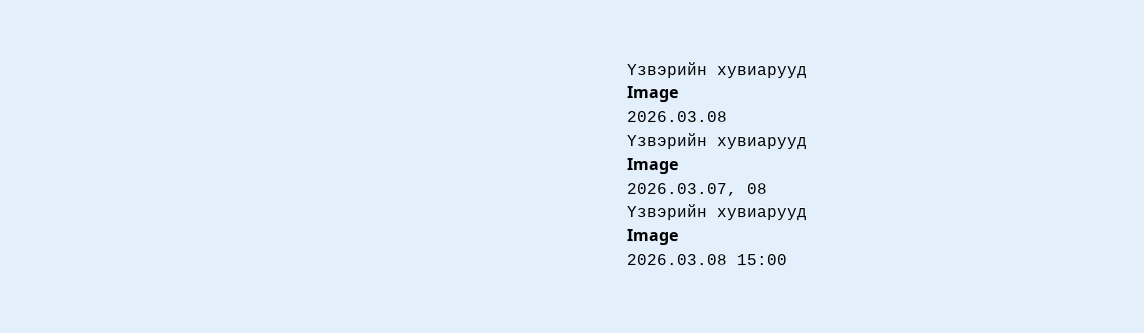Үзвэрийн хувиарууд
Image
2026.03.08
Үзвэрийн хувиарууд
Image
2026.03.07, 08
Үзвэрийн хувиарууд
Image
2026.03.08 15:00